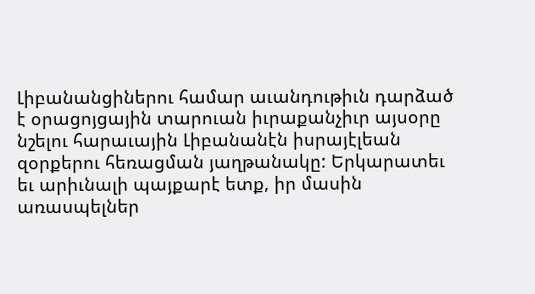Լիբանանցիներու համար աւանդութիւն դարձած է օրացոյցային տարուան իւրաքանչիւր այսօրը նշելու հարաւային Լիբանանէն իսրայէլեան զօրքերու հեռացման յաղթանակը: Երկարատեւ եւ արիւնալի պայքարէ ետք, իր մասին առասպելներ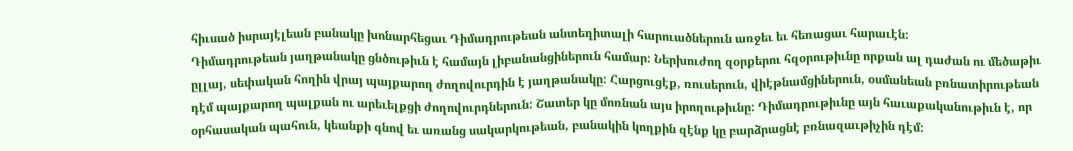հիւսած իսրայէլեան բանակը խոնարհեցաւ Դիմադրութեան անտեղիտալի հարուածներուն առջեւ եւ հեռացաւ հարաւէն:
Դիմադրութեան յաղթանակը ցնծութիւն է համայն լիբանանցիներուն համար: Ներխուժող զօրքերու հզօրութիւնը որքան ալ դաժան ու մեծաթիւ ըլլայ, սեփական հողին վրայ պայքարող ժողովուրդին է յաղթանակը: Հարցուցէք, ռուսերուն, վիէթնամցիներուն, օսմանեան բռնատիրութեան դէմ պայքարող պալքան ու արեւելքցի ժողովուրդներուն: Շատեր կը մոռնան այս իրողութիւնը: Դիմադրութիւնը այն հաւաքականութիւն է, որ օրհասական պահուն, կեանքի գնով եւ առանց սակարկութեան, բանակին կողքին զէնք կը բարձրացնէ բռնազաւթիչին դէմ: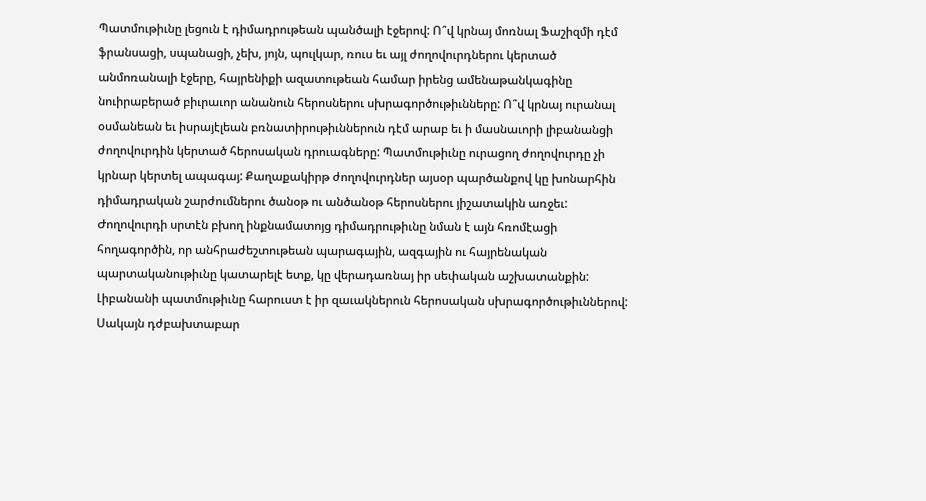Պատմութիւնը լեցուն է դիմադրութեան պանծալի էջերով: Ո՞վ կրնայ մոռնալ Ֆաշիզմի դէմ ֆրանսացի, սպանացի, չեխ, յոյն, պուլկար, ռուս եւ այլ ժողովուրդներու կերտած անմոռանալի էջերը, հայրենիքի ազատութեան համար իրենց ամենաթանկագինը նուիրաբերած բիւրաւոր անանուն հերոսներու սխրագործութիւնները: Ո՞վ կրնայ ուրանալ օսմանեան եւ իսրայէլեան բռնատիրութիւններուն դէմ արաբ եւ ի մասնաւորի լիբանանցի ժողովուրդին կերտած հերոսական դրուագները: Պատմութիւնը ուրացող ժողովուրդը չի կրնար կերտել ապագայ: Քաղաքակիրթ ժողովուրդներ այսօր պարծանքով կը խոնարհին դիմադրական շարժումներու ծանօթ ու անծանօթ հերոսներու յիշատակին առջեւ: Ժողովուրդի սրտէն բխող ինքնամատոյց դիմադրութիւնը նման է այն հռոմէացի հողագործին, որ անհրաժեշտութեան պարագային, ազգային ու հայրենական պարտականութիւնը կատարելէ ետք, կը վերադառնայ իր սեփական աշխատանքին:
Լիբանանի պատմութիւնը հարուստ է իր զաւակներուն հերոսական սխրագործութիւններով: Սակայն դժբախտաբար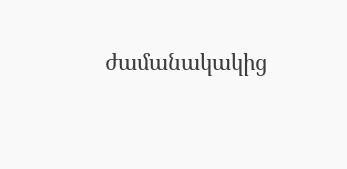ժամանակակից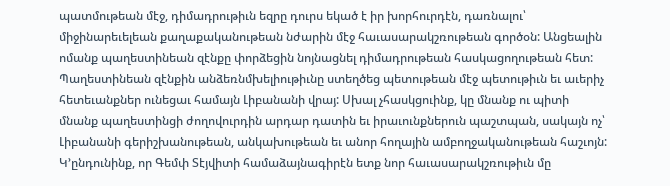պատմութեան մէջ, դիմադրութիւն եզրը դուրս եկած է իր խորհուրդէն, դառնալու՝ միջինարեւելեան քաղաքականութեան նժարին մէջ հաւասարակշռութեան գործօն: Անցեալին ոմանք պաղեստինեան զէնքը փորձեցին նոյնացնել դիմադրութեան հասկացողութեան հետ: Պաղեստինեան զէնքին անձեռնմխելիութիւնը ստեղծեց պետութեան մէջ պետութիւն եւ աւերիչ հետեւանքներ ունեցաւ համայն Լիբանանի վրայ: Սխալ չհասկցուինք, կը մնանք ու պիտի մնանք պաղեստինցի ժողովուրդին արդար դատին եւ իրաւունքներուն պաշտպան, սակայն ոչ՝ Լիբանանի գերիշխանութեան, անկախութեան եւ անոր հողային ամբողջականութեան հաշւոյն:
Կ’ընդունինք, որ Գեմփ Տէյվիտի համաձայնագիրէն ետք նոր հաւասարակշռութիւն մը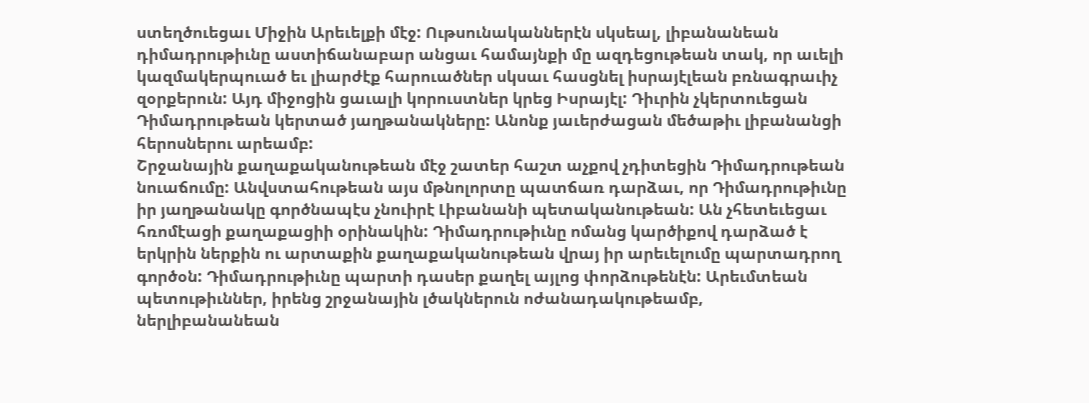ստեղծուեցաւ Միջին Արեւելքի մէջ: Ութսունականներէն սկսեալ, լիբանանեան դիմադրութիւնը աստիճանաբար անցաւ համայնքի մը ազդեցութեան տակ, որ աւելի կազմակերպուած եւ լիարժէք հարուածներ սկսաւ հասցնել իսրայէլեան բռնագրաւիչ զօրքերուն: Այդ միջոցին ցաւալի կորուստներ կրեց Իսրայէլ: Դիւրին չկերտուեցան Դիմադրութեան կերտած յաղթանակները: Անոնք յաւերժացան մեծաթիւ լիբանանցի հերոսներու արեամբ:
Շրջանային քաղաքականութեան մէջ շատեր հաշտ աչքով չդիտեցին Դիմադրութեան նուաճումը: Անվստահութեան այս մթնոլորտը պատճառ դարձաւ, որ Դիմադրութիւնը իր յաղթանակը գործնապէս չնուիրէ Լիբանանի պետականութեան: Ան չհետեւեցաւ հռոմէացի քաղաքացիի օրինակին: Դիմադրութիւնը ոմանց կարծիքով դարձած է երկրին ներքին ու արտաքին քաղաքականութեան վրայ իր արեւելումը պարտադրող գործօն: Դիմադրութիւնը պարտի դասեր քաղել այլոց փորձութենէն: Արեւմտեան պետութիւններ, իրենց շրջանային լծակներուն ոժանադակութեամբ, ներլիբանանեան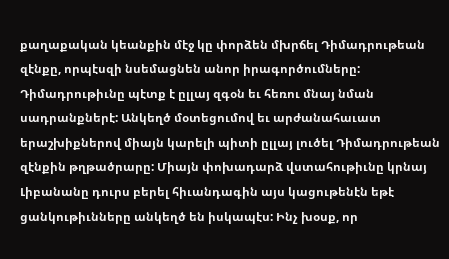քաղաքական կեանքին մէջ կը փորձեն մխրճել Դիմադրութեան զէնքը, որպէսզի նսեմացնեն անոր իրագործումները: Դիմադրութիւնը պէտք է ըլլայ զգօն եւ հեռու մնայ նման սադրանքներէ: Անկեղծ մօտեցումով եւ արժանահաւատ երաշխիքներով միայն կարելի պիտի ըլլայ լուծել Դիմադրութեան զէնքին թղթածրարը: Միայն փոխադարձ վստահութիւնը կրնայ Լիբանանը դուրս բերել հիւանդագին այս կացութենէն եթէ ցանկութիւնները անկեղծ են իսկապէս: Ինչ խօսք, որ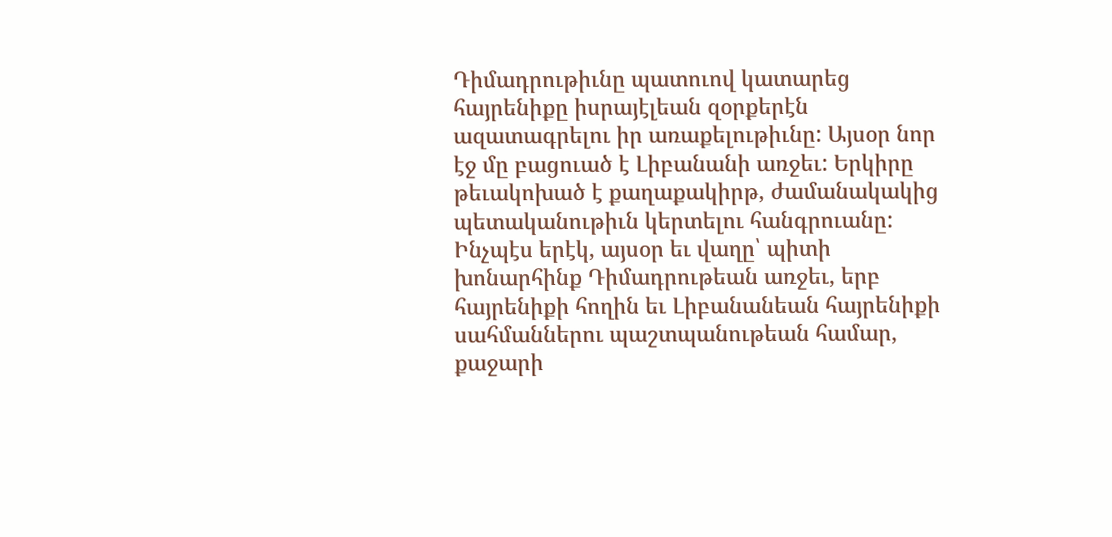Դիմադրութիւնը պատուով կատարեց հայրենիքը իսրայէլեան զօրքերէն ազատագրելու իր առաքելութիւնը: Այսօր նոր էջ մը բացուած է Լիբանանի առջեւ: Երկիրը թեւակոխած է քաղաքակիրթ, ժամանակակից պետականութիւն կերտելու հանգրուանը: Ինչպէս երէկ, այսօր եւ վաղը՝ պիտի խոնարհինք Դիմադրութեան առջեւ, երբ հայրենիքի հողին եւ Լիբանանեան հայրենիքի սահմաններու պաշտպանութեան համար, քաջարի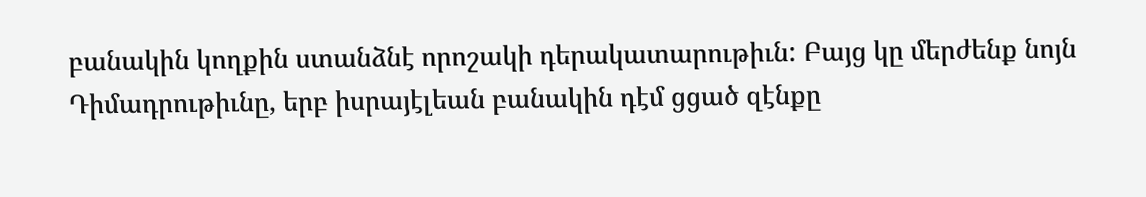բանակին կողքին ստանձնէ որոշակի դերակատարութիւն: Բայց կը մերժենք նոյն Դիմադրութիւնը, երբ իսրայէլեան բանակին դէմ ցցած զէնքը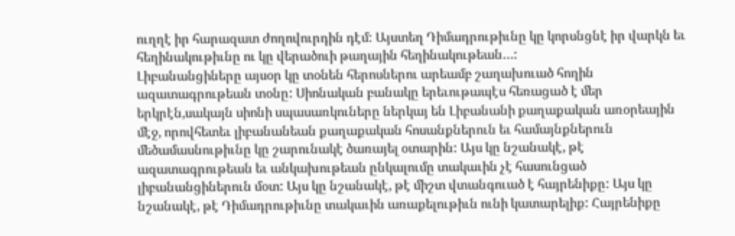ուղղէ իր հարազատ ժողովուրդին դէմ: Այստեղ Դիմադրութիւնը կը կորսնցնէ իր վարկն եւ հեղինակութիւնը ու կը վերածուի թաղային հեղինակութեան…:
Լիբանանցիները այսօր կը տօնեն հերոսներու արեամբ շաղախուած հողին ազատագրութեան տօնը: Սիոնական բանակը երեւութապէս հեռացած է մեր երկրէն,սակայն սիոնի սպասառկուները ներկայ են Լիբանանի քաղաքական առօրեային մէջ, որովհետեւ լիբանանեան քաղաքական հոսանքներուն եւ համայնքներուն մեծամասնութիւնը կը շարունակէ ծառայել օտարին: Այս կը նշանակէ, թէ ազատագրութեան եւ անկախութեան ընկալումը տակաւին չէ հասունցած լիբանանցիներուն մօտ: Այս կը նշանակէ, թէ միշտ վտանգուած է հայրենիքը: Այս կը նշանակէ, թէ Դիմադրութիւնը տակաւին առաքելութիւն ունի կատարելիք: Հայրենիքը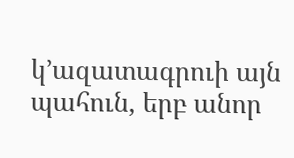կ’ազատագրուի այն պահուն, երբ անոր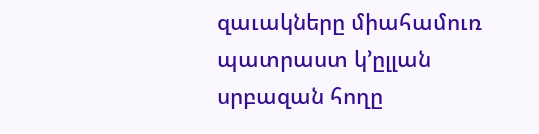զաւակները միահամուռ պատրաստ կ’ըլլան սրբազան հողը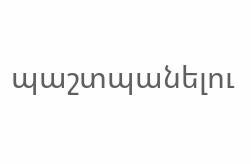պաշտպանելու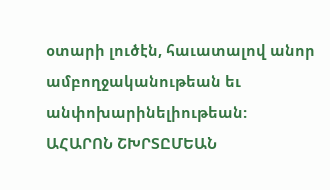օտարի լուծէն, հաւատալով անոր ամբողջականութեան եւ անփոխարինելիութեան:
ԱՀԱՐՈՆ ՇԽՐՏԸՄԵԱՆ